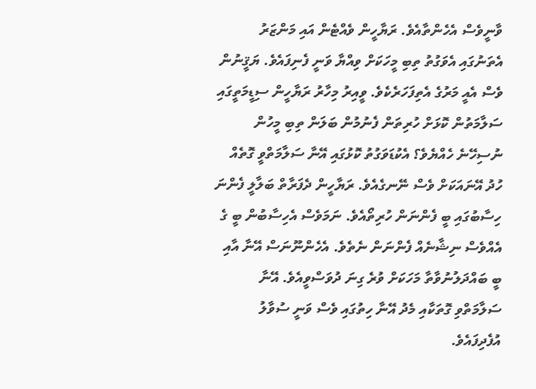ވާނީވެސް އެހެންތާއެވެ. ރަޔާހީން ވެއްޓެން އައި މަންޒަރު އެތަނުގައި އެވަގުތު ތިބި މީހަކަށް ވިއްޔާ ވަނީ ފެނިފައެވެ. ޔަޤީނުން ވެސް އެއީ މަރުގެ އެތިފަހަރެކެވެ. ވީއިރު މިހާރު ރަޔާހީން ސިޑީމަތީގައި ސަލާމަތުން ކޮޅަށް ހުރިތަން ފެނުމުން ބަލަން ތިބި މީހުން ނުސިހޭނެ ހެއްޔެވެ؟ އެކުޑަވަގުތު ކޮޅުގައި އޭނާ ސަލާމަތްވީ ގޮތެއް ހުދު އޭނައަކަށް ވެސް ނޭނގެއެވެ. ރަޔާހީން ދެފަރާތް ބަލާލީ ފެންނަ ހިސާބުގައި ބީ ފެންނަން ހުރިތޯއެވެ. ނަމަވެސް އެހިސާބުން ބީ ގެ އެއްވެސް ނިޝާނެއް ފެންނަން ނެތެވެ. އެހެންނޫނަސް އޭނާ އާއި ބީ ބައްދަލުނުވާތާ މަހަކަށް ވުރެ ގިނަ ދުވަސްވީއެވެ. އޭނާ ސަލާމަތްވި ގޮތަކާއި މެދު އޭނާ ހިތުގައި ވެސް ވަނީ ސުވާލު އުފެދިފައެވެ.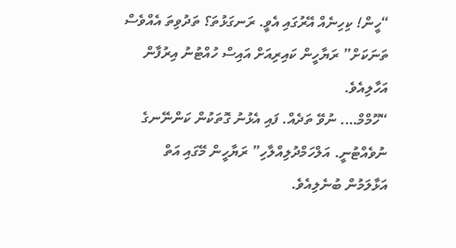“ހީން! ކިހިނެއް އޭރުގައި އެވީ. ރަނގަޅުތަ؟ ތަދުވިތަ އެއްވެސް ތަނަކަށް” ރަޔާހީން ކައިރިއަށް އައިސް ހުއްޓުނު އިރުފާން އަހާލިއެވެ.
“ހޫމްމް…. ނުވޭ ތަދެއް. ފައި އެޅުނު ގޮތަކުން ކަންނޭނގެ ނުވެއްޓުނީ. އަލްހަމްދުލިއްލާހި” ރަޔާހީން މޭގައި އަތް އަޅާލަމުން ބުނެލިއެވެ.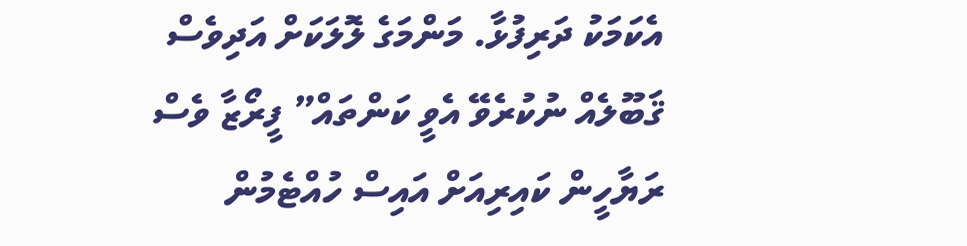އެކަމަކު ދަރިފުޅާ. މަންމަގެ ލޮލަކަށް އަދިވެސް ޤަބޫލެއް ނުކުރެވޭ އެވީ ކަންތައް” ފީރޯޒާ ވެސް ރަޔާހީން ކައިރިއަށް އައިސް ހުއްޓެމުން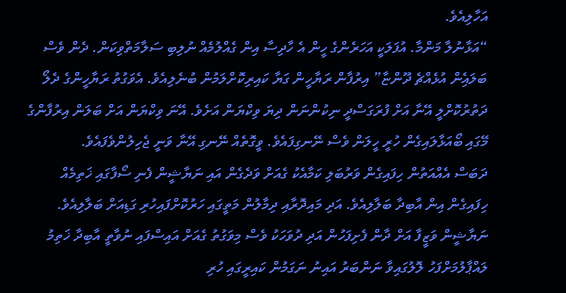އަހާލިއެވެ.
“އަޅާނުލާ މަންމާ. އުފަލަކީ އަހަރެންގެ ހީން އެ ހާދިސާ އިން ގެއްލުމެއް ނުލިބި ސަލާމަތްވިކަން. ދެން ވެސް ބަލައިެން އުޅެއްޗެ ދޫންޏާ” އިރުފާން ރަޔާހީން ގަޔާ ކައިރިކޮށްލަމުން ބުނެލިއެވެ. އެވަގުތު ރަޔާހީންގެ ދެލޯ ދަތުރުކޮށްލީ އޭނާ އަށް ފުރަގަސްދީ ނިކުންނަން ދިޔަ ވިކްޔަން އަށެވެ. އޭނަ ވިކްޔަން އަށް ބަލަން އިރުފާންގެ މޭގައި ބޯއަޅާލައިގެން ހުރީ ހީލަން ވެސް ނޭނގިފައެވެ. ވީގޮތެއް ނޭނގި އޭނާ ވަނީ ޖެހިލުންވެފައެވެ.
ދަބަސް އެއްއަތުން ހިފައިގެން ވަރުބަލި ކަމާއެކު ގެއަށް ވަދެގެން އައި ނަޔާޝީން ފެނި ސޯފާގައި ޚަތިމެއް ހިފައިގެން އިން އާބިދާ ބަލާލިއެވެ. އަދި މައިދޮރާއި ދިމާލުން މަތީގައި ހަރުކޮށްފައިހުރި ގަޑިއަށް ބަލާލިއެވެ. ނަޔާޝީން ވަޒީފާ އަށް ދާން ފެށިފަހުން އަދި ދުވަހަކު ވެސް މިވަގުތު ގެއަށް އައިސްފައި ނުވާތީ އާބިދާ ޚަތިމު ލައްޕާލުމަށްފަހު ލޮލުގައިވާ ނަންބަރު އައިނު ނަގަމުން ކައިރީގައި ހުރި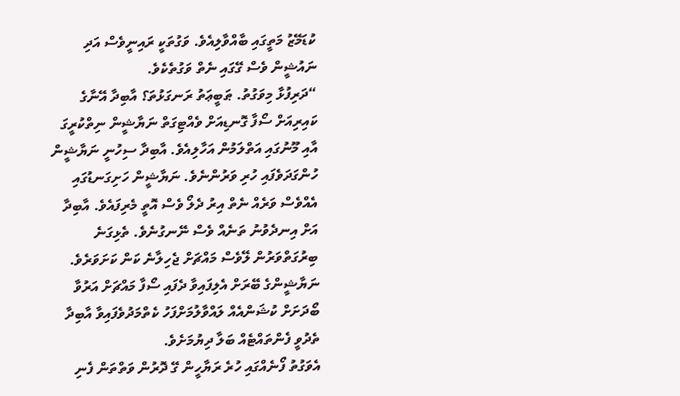ކުޑަމޭޒު މަތީގައި ބާއްވާލިއެވެ. ވަގުތަކީ ރައިނީވެސް އަދި ނައުޝީން ވެސް ގޭގައި ނެތް ވަގުތެކެވެ.
“ދަރިފުޅާ މިވަގުތު. ޠަބީޢަތު ރަނގަޅުތަ؟ އާބިދާ އޭނާގެ ކައިރިއަށް ސޯފާ ގޮނޑިއަށް ވެއްޓިގަތް ނަޔާޝީން ނިތްކުރީގަ އާއި މޫނުގައި އަތްލަމުން އަހާލިއެވެ. އާބިދާ ސިހުނީ ނަޔާޝީން ހުންގަދަވެފައި ހުރި ވަރުންނެވެ. ނަޔާޝީން ހަށިގަނޑުގައި އެއްވެސް ވަރެއް ނެތް އިރު ދެލޯ ވެސް އޮތީ މެރިފައެވެ. އާބިދާ އަށް އިނދެވުނު ތަނެއް ވެސް ނޭނގުނެވެ. ތެޅިގަނެ ބިރުގަތްވަރުން ލޭވެސް މައްޗަށް ޖެހިލާނެ ކަން ކަށަވަރެވެ. ނަޔާޝީންގެ ބޭރަށް އެލިފައިވާ ދެފައި ސޯފާ މައްޗަށް އަރުވާ ބޯދަށަށް ކުޝަންއެއް ލައްވާލުމަށްފަހު ކެތްމަދުވެފައިވާ އާބިދާ ތެދުވީ ފެންތައްޓެއް ބަލާ ދިޔުމަށެވެ.
އެވަގުތު ފޯނެއްގައި ހުރެ ރަޔާހީން ގޭ ދޮރުން ވަތްތަން ފެނި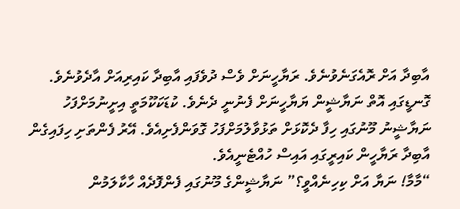އާބިދާ އަށް ރޮއެގަނެވުނެވެ. ރަޔާހީނަށް ވެސް ދުވެފައި އާބިދާ ކައިރިއަށް އާދެވުނެވެ. ގޮނޑީގައި އޮތް ނަޔާޝީން ޔަޔާހީނަށް ފެނުނީ ދެނެވެ. ކުޑަކަކޫމަތީ އިށީނުމަށްފަހު ނަޔާޝީނު މޫނުގައި ހިފާ ދެކޮޅަށް ތަޅުވާލުމަށްފަހު ގޮވަންފެށިއެވެ. އޭރު ފެންތަށި ހިފައިގެން އާބިދާ ރަޔާހީން ކައިރީގައި އައިސް ހުއްޓެނީއެވެ.
“މާމާ! ނަޔާ އަށް ކިހިނެއްވީ؟” ނަޔާޝީންގެ މޫނުގައި ފެންފޮދެއް ހާކާލަމުން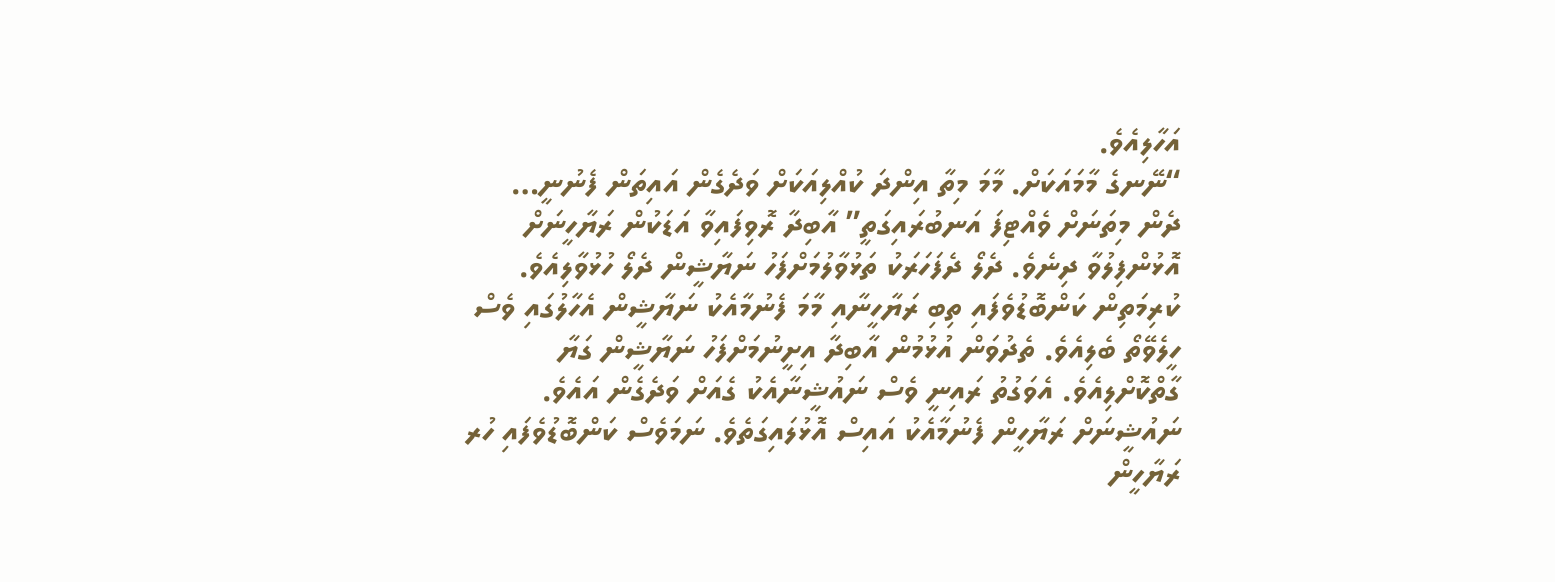އަހާލިއެވެ.
“ނޭނގެ މާމައަކަށް. މާމަ މިތާ އިންދަ ކުއްލިއަކަށް ވަދެގެން އައިތަން ފެނުނީ… ދެން މިތަނަށް ވެއްޓިފަ އަނބުރައިގަތީ” އާބިދާ ރޮވިފައިވާ އަޑަކުން ރަޔާހީނަށް އޮޅުންފިލުވާ ދިނެވެ. ދެލޯ ދެފަހަރަކު ތަޅުވާލުމަށްފަހު ނަޔާޝީން ދެލޯ ހުޅުވާލިއެވެ. ކުރިމަތިން ކަންބޮޑުވެފައި ތިބި ރަޔާހީނާއި މާމަ ފެނުމާއެކު ނަޔާޝީން އެހާލުގައި ވެސް ހީލެވޭތޯ ބެލިއެވެ. ތެދުވަން އުޅުމުން އާބިދާ އިށީނުމަށްފަހު ނަޔާޝީން ގަޔާ ގާތްކޮށްލިއެވެ. އެވަގުތު ރައިނީ ވެސް ނައުޝީނާއެކު ގެއަށް ވަދެގެން އައެވެ. ނައުޝީނަށް ރަޔާހީން ފެނުމާއެކު އައިސް އޮޅުލައިގަތެވެ. ނަމަވެސް ކަންބޮޑުވެފައި ހުރ ރަޔާހީން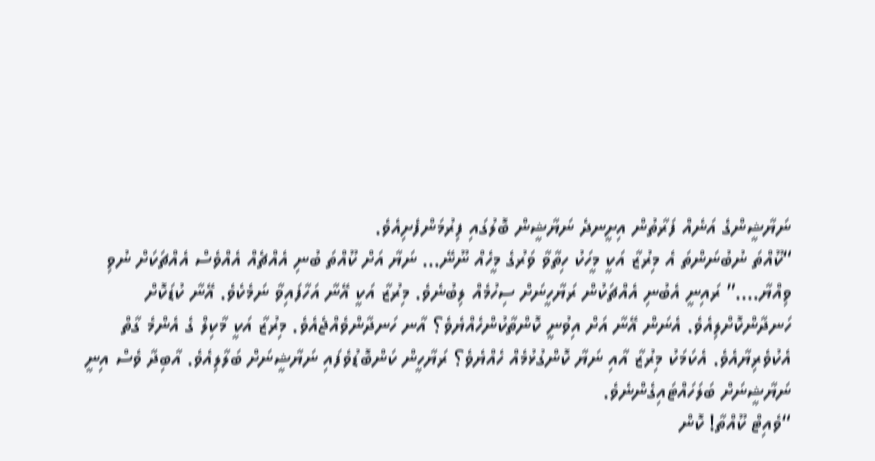ނަޔާޝީންގެ އަނެއް ފަރާތުން އިށީނދެ ނަޔާޝީން ބޮލުގައި ފިރުމަންފެށިއެވެ.
“ކޫއްތަ ނުބުނަންތަ އެ މިރުޒާ އަކީ މީހަކު ހިތާވާ ވަރުގެ މީހެއް ނޫނޭ… ނަޔާ އަށް ކޫއްތަ ބުނި އެއްޗެއް އެއްވެސް އެއްޗަކަށް ނުވި ވިއްޔާ….” ރައިނީ އެބުނި އެއްޗަކުން ރަޔާހީނަށް ސިހުމެއް ލިބުނެވެ. މިރުޒާ އަކީ އޭނާ އަހާފައިވާ ނަމެކެވެ. އޭނާ ކުޑަކޮށް ހަނދާންކޮށްލިއެވެ. އެނަން އޭނާ އަށް އިވުނީ ކޮންތާކުންހެއްޔެވެ؟ އާނ ހަނދާންވެއްޖެއެވެ. މިރުޒާ އަކީ މާކިލް ގެ އެންމެ ގާތް އެކުވެރިޔާއެވެ. އެކަމަކު މިރުޒާ އާއި ނަޔާ ކޮންގުޅުމެއް ހެއްޔެވެ؟ ރަޔާހީން ކަންބޮޑުވެފައި ނަޔާޝީނަށް ބަލާލިއެވެ. އާބިދާ ވެސް އިނީ ނަޔާޝީނަށް ބަލަހައްޓައިގެންނެވެ.
“ވެއިޓް ކޫއްތާ! ކޮން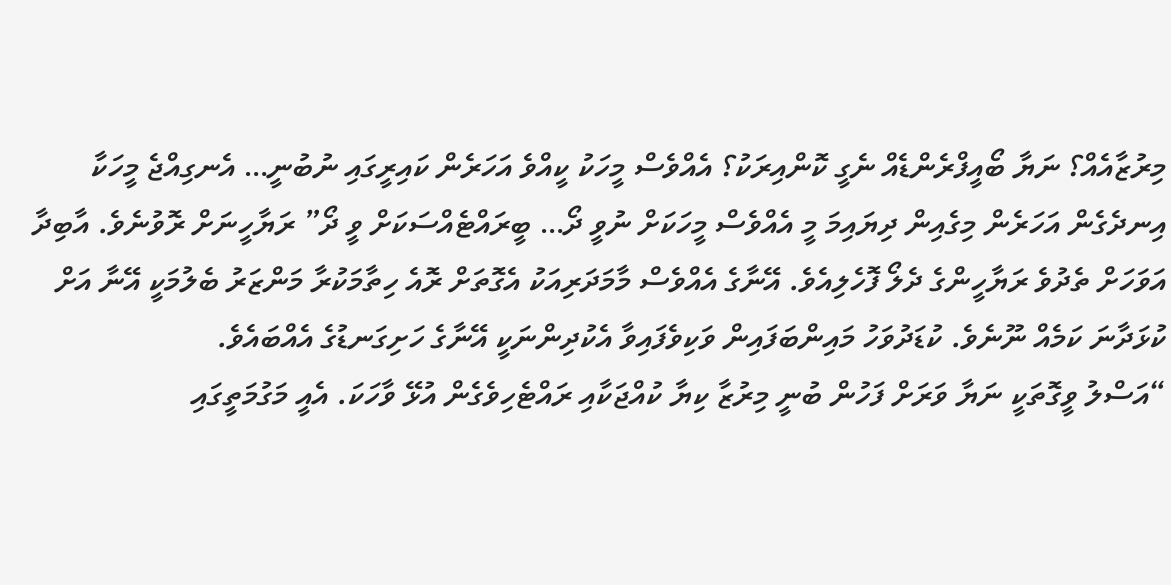މިރުޒާއެއް؟ ނަޔާ ބޯއީފްރެންޑެއް ނެގީ ކޮންއިރަކު؟ އެއްވެސް މީހަކު ކީއްވެ އަހަރެން ކައިރީގައި ނުބުނީ… އެނގިއްޖެ މީހަކާ އިނދެގެން އަހަރެން މިގެއިން ދިޔައިމަ މީ އެއްވެސް މީހަކަށް ނުވީ ދޯ… ބީރައްޓެއްސަކަށް ވީ ދޯ” ރަޔާހީނަށް ރޮވުނެވެ. އާބިދާ އަވަހަށް ތެދުވެ ރަޔާހީންގެ ދެލޯ ފޮހެލިއެވެ. އޭނާގެ އެއްވެސް މާމަދަރިއަކު އެގޮތަށް ރޮއެ ހިތާމަކުރާ މަންޒަރު ބެލުމަކީ އޭނާ އަށް ކުޅަދާނަ ކަމެއް ނޫނެވެ. ކުޑަދުވަހު މައިންބަފައިން ވަކިވެފައިވާ އެކުދިންނަކީ އޭނާގެ ހަށިގަނޑުގެ އެއްބައެވެ.
“އަސްލު ވީގޮތަކީ ނަޔާ ވަރަށް ފަހުން ބުނީ މިރުޒާ ކިޔާ ކުއްޖަކާއި ރައްޓެހިވެގެން އުޅޭ ވާހަކަ. އެއީ މަގުމަތީގައި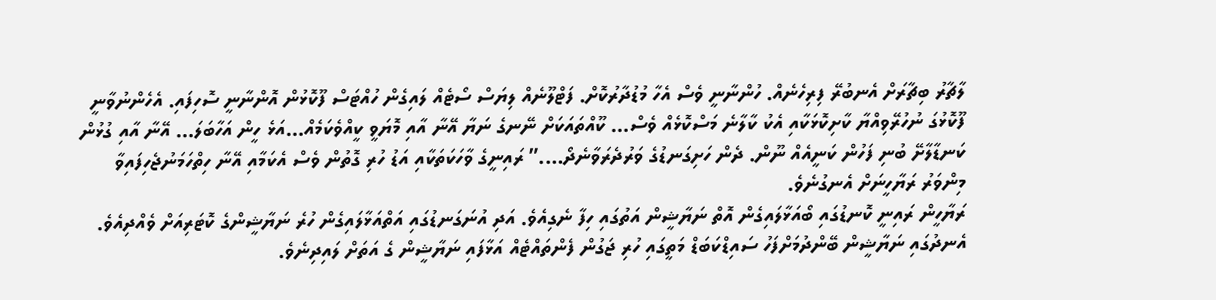ލާޗާރު ބިޗާރަށް އެނބުރޭ ފިރިހެނެއް. ހުންނާނީ ވެސް އެހާ މުޑުދާރުކޮށް. ފަޓްލޫނެއް ލިޔަސް ސޯޓެއް ލައިގެން ހުއްޓަސް ފޫކޮޅުން އޮންނާނީ ސޮހިފައި. އެހެންނުވާނީ ފޫކޮޅުގަ ނުހުރޭވިއްޔާ ކާށިކޮޅަކާއި އެކު ކާލާނެ މަސްކޮޅެއް ވެސް… ކޫއްތައަކަށް ނޭނގެ ނަޔާ އޭނާ އާއި މޮޔަވީ ކީއްވެކަމެއް…އަޅެ ހީން އަހާބަލަ… އޭނާ އާއި ގުޅުން ކަނޑާލާށޭ ބުނި ފަހުން ކަނީއެއް ނޫން. ދެން ހަށިގަނޑުގެ ވަރުދެރަވާނެދޯ….” ރައިނީގެ ވާހަކަތަކާއި އަޑު ހުރި ގޮތުން ވެސް އެކަމާއި އޭނާ ހިތްހަމަނުޖެހިފައިވާ މިންވަރު ރަޔާހީނަށް އެނގުނެވެ.
ރަޔާހީން ރައިނީ ކޮނޑުގައި ބޯއަޅާލައިގެން އޮތް ނަޔާޝީން އަތުގައި ހިފާ ނެގިއެވެ. އަދި އުނަގަނޑުގައި އަތްއަޅާލައިގެން ހުރެ ނަޔާޝީންގެ ކޮޓަރިއަށް ވެއްދިއެވެ. އެނދުގައި ނަޔާޝީން ބޭންދުމަށްފަހު ސައިޑްކަބަޑް މަތީގައި ހުރި ޖަގުން ފެންތައްޓެއް އަޅާފައި ނަޔާޝީން ގެ އަތަށް ލައިދިނެވެ.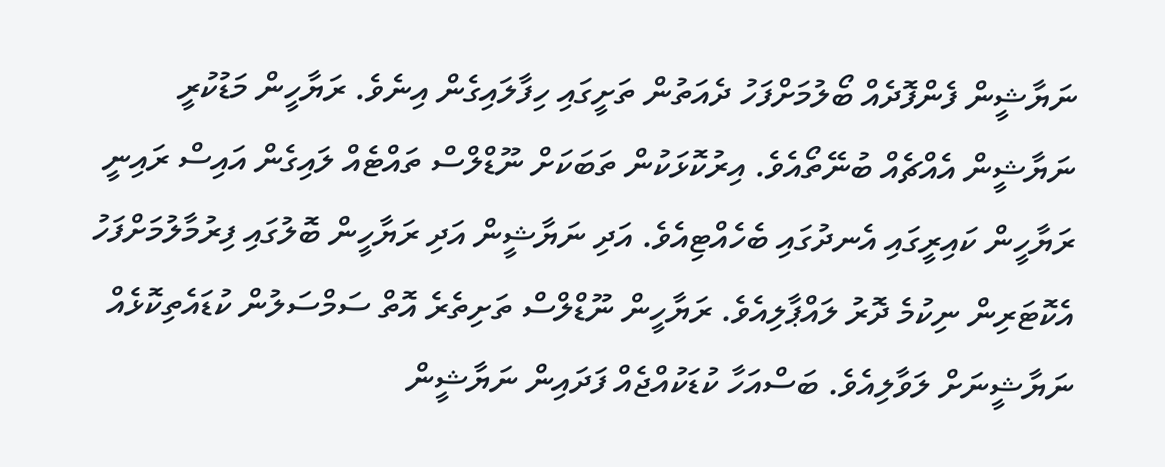ނަޔާޝީން ފެންފޮދެއް ބޯލުމަށްފަހު ދެއަތުން ތަށީގައި ހިފާލައިގެން އިނެވެ. ރަޔާހީން މަޑުކުރީ ނަޔާޝީން އެއްޗެއް ބުނޭތޯއެވެ. އިރުކޮޅަކުން ތަބަކަށް ނޫޑްލްސް ތައްޓެއް ލައިގެން އައިސް ރައިނީ ރަޔާހީން ކައިރީގައި އެނދުގައި ބެހެއްޓިއެވެ. އަދި ނަޔާޝީން އަދި ރަޔާހީން ބޮލުގައި ފިރުމާލުމަށްފަހު އެކޮޓަރިން ނިކުމެ ދޮރު ލައްޕާލިއެވެ. ރަޔާހީން ނޫޑްލްސް ތަށިތެރެ އޮތް ސަމްސަލުން ކުޑައެތިކޮޅެއް ނަޔާޝީނަށް ލަވާލިއެވެ. ބަސްއަހާ ކުޑަކުއްޖެއް ފަދައިން ނަޔާޝީން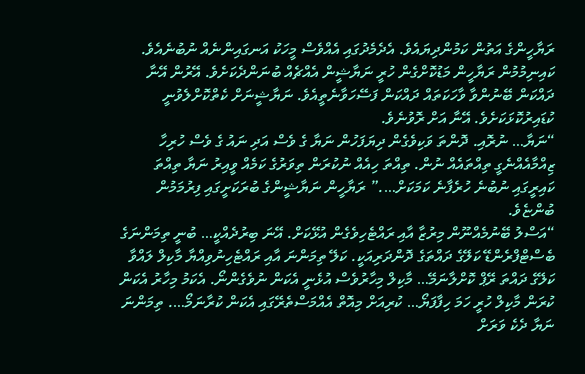ރަޔާހީންގެ އަތުން ކަމުންދިޔައެވެ. އެދެމެދުގައި އެއްވެސް މީހަކު އަނގައިންނެއް ނުބުނެއެވެ.
ކައިނިމުމުން ރަޔާހީން މަޑުކޮށްގެން ހުރީ ނަޔާޝީން އެއްޗެއް ބުނަންދެކަށެވެ. އޭރުން އޭނާ ދައްކަން ބޭނުންވާ ވާހަކަތައް ދައްކަން ފަސޭހަވާނެތީއެވެ. ނަޔާޝީނަށް ކެތްކޮށްލެވުނީ ކުޑައިރުކޮޅަކަށެވެ. އޭނާ އަށް ރޮވުނެވެ.
“ނަޔާ… ނުރޮއި. ދޮންތަ ވަކިވެގެން ދިޔަފަހުން ނަޔާ ގެ ވެސް އަދި ނައު ގެ ވެސް ހުރިހާ ޒިއްމާއެއްނެގީ ތިއްތައެއް ނުން. ތިއްތަ ހިއެއް ނުކުރަން ތިވަރުގެ ކަމެއް ވީއިރު ނަޔާ ތިއްތަ ކައިރީގައި ނުބުނެ ހުރެފާނެ ކަމަކަށް….” ރަޔާހީން ނަޔާޝީންގެ ބުރަކަށީގައި ފިރުމަމުން ބުންޏެވެ.
“އަސްލު ބޭނުމެއްނޫން މިރުޒާ އާއި ރައްޓެހިވެގެން އުޅޭކަށް. އޭނަ ބިރުދެއްކީ… ބުނީ ތިމަންނަގެ ބެސްޓްފްރެންޑޭ ކަލޭގެ ދައްތަގެ ދޮންދަރިއަކީ. ކަލޭ ތިމަންނަ އާއި ރައްޓެހިނުވިއްޔާ މާކިލް ލައްވާ ކަލޭގެ ދައްތަ ރޭޕް ކޮށްލާނަމޭ… މާކިލް މިހާރުވެސް އުޅެނީ އެކަން ނުވެގެންނޯ. އެކަމު މިހާރު އެކަން ކުރަން މާކިލް ހުރީ ހަމަ ހިފާފަޔޯ… ކުރިއަށް މިއޮތް އެއްމަސްތެރޭގައި އެކަން ކުރާނަމޯ…. ތިމަންނަ ނަޔާ ދެކެ ވަރަށް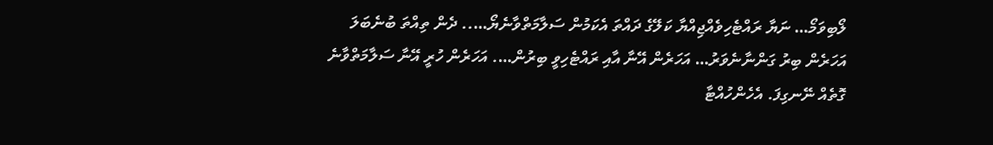ލޯބިވަމޯ… ނަޔާ ރައްޓެހިވެއްޖިއްޔާ ކަލޭގެ ދައްތަ އެކަމުން ސަލާމަތްވާނެޔޯ….. ދެން ތިއްތަ ބުނެބަލަ އަހަރެން ބިރު ގަންނާނެވަރު… އަހަރެން އޭނާ އާއި ރައްޓެހިވީ ބިރުން…. އަހަރެން ހުރީ އޭނާ ސަލާމަތްވާނެ ގޮތެއް ނޭނގިފަ. އެހެންހުއްޓާ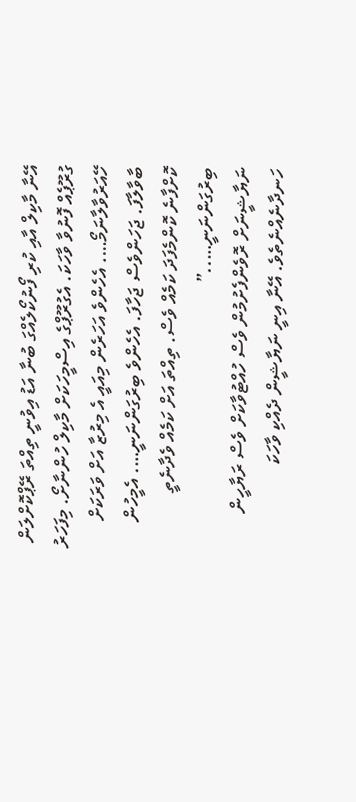އޭނާ މާކިލް އާއި ކުރި ފޯނުކޯލެއްގަ ބުނާ އަޑު އިވުނީ ތިއްތަ ރޭޕްކޮށްލަން ގުރޫޕެއް ފޮނުވާ ވާހަކަ. އެގުރޫޕްގެ އިސްމީހަކަށް މާކިލް ހުންނާށޯ. މިފަހަރު ހޭއަރުވާލާނަމޯ…. އެހެންވެ އަހަރެން މިއައީ އެ މިރުޒާ އަށް ވަރަކަށް ބާވާލާފަ. ޖަހަންވެސް ޖަހާފަ. އެހެންވެ ބިރުގަންނަނީ…. އެމީހުން ކޮށްފާނެ ކޮންމެފަދަ ކަމެއް ވެސް. ތިއްތަ އަށް ކަމެއް ވެދާނެތީ ބިރުގަންނަނީ…..”
ނަޔާޝީނަށް ރޮވެންފެށުމުން ވެސް ހުއްޓުވާކަށް ވެސް ރަޔާހީން ހަނދާނެއްނެތެވެ. އޭނާ އިނީ ނަޔާޝީން ދެއްކި ވާހަކަ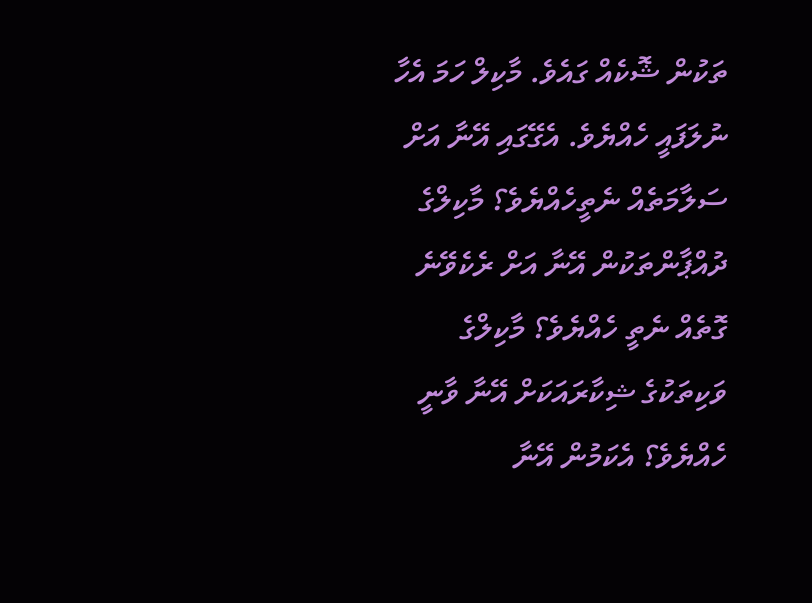ތަކުން ޝޮކެއް ގައެވެ. މާކިލް ހަމަ އެހާ ނުލަފައީ ހެއްޔެވެ. އެގޭގައި އޭނާ އަށް ސަލާމަތެއް ނެތީހެއްޔެވެ؟ މާކިލްގެ ދުއްޕާންތަކުން އޭނާ އަށް ރެކެވޭނެ ގޮތެއް ނެތީ ހެއްޔެވެ؟ މާކިލްގެ ވަކިތަކުގެ ޝިކާރައަކަށް އޭނާ ވާނީ ހެއްޔެވެ؟ އެކަމުން އޭނާ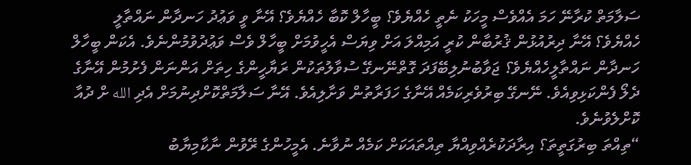ސަލާމަތް ކުރާނޭ ހަމަ އެއްވެސް މީހަކު ނެތީ ހެއްޔެވެ؟ ބީހާލް ކޮބާ ހެއްޔެވެ؟ އޭނާ ވީ ވަޢުދު ހަނދާން ނައްތާލީ ހެއްޔެވެ؟ އޭނާ ދިރުއުޅުން ޤުރުބާން ކުރީ އަމިއްލަ އަށް ވިޔަސް އެހީވުމަށް ބީހާލް ވެސް ވަޢުދުވުމުންނެވެ. އެކަން ބީހާލް ހަނދާން ނައްތާލީހެއްޔެވެ؟ ޖަވާބުނުލިބޭފަދަ ގޮތްނޭނގޭ ސުވާލުތަކުން ރަޔާހީންގެ ހިތަށް އަންނަން ފެށުމުން އޭނާގެ ދެލޯ ފެންކަޅިވިއެވެ. ނޭނގޭ ބިރުވެރިކަމެއް އޭނާގެ ހަފަރާތުން ވަށާލިއެވެ. އޭނާ ސަލާމަތްކޮށްދިނުމަށް އެދި الله ށް ދުއާ ކޮށްލެވުނެވެ.
“ތިއްތަ ބިރުގަތީތަ؟ އިރާދަކުރެއްވިއްޔާ ތިއްތައަކަށް ކަމެއް ނުވާނެ. އެމީހުންގެ ރޭވުން ނާކާމިޔާބު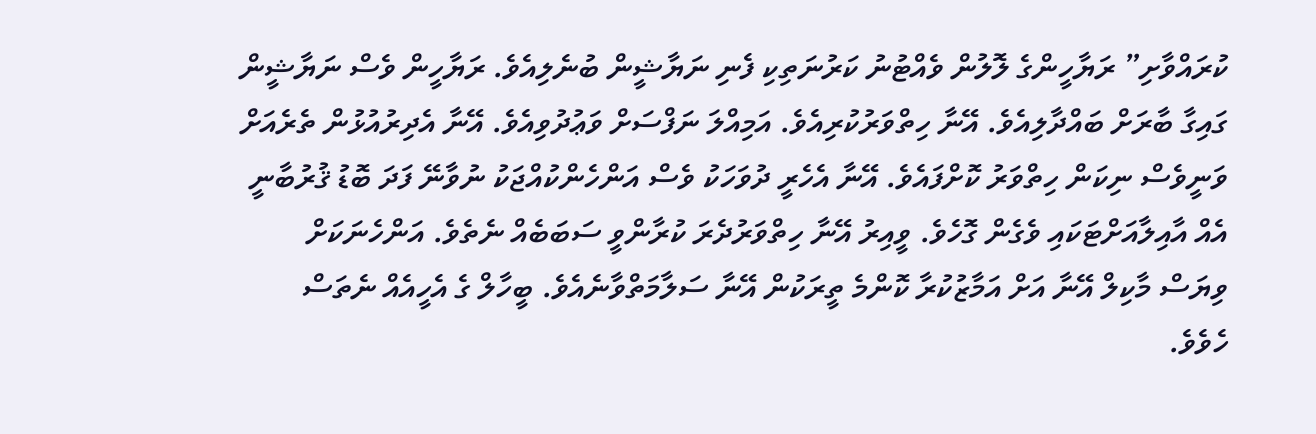ކުރައްވާށި” ރަޔާހީންގެ ލޮލުން ވެއްޓުނު ކަރުނަތިކި ފެނި ނަޔާޝީން ބުނެލިއެވެ. ރަޔާހީން ވެސް ނަޔާޝީން ގައިގާ ބާރަށް ބައްދާލިއެވެ. އޭނާ ހިތްވަރުކުރިއެވެ. އަމިއްލަ ނަފްސަށް ވަޢުދުވިއެވެ. އޭނާ އެދިރުއުޅުން ތެރެއަށް ވަނީވެސް ނިކަން ހިތްވަރު ކޮށްފައެވެ. އޭނާ އެހެރީ ދުވަހަކު ވެސް އަންހެންކުއްޖަކު ނުވާނޭ ފަދަ ބޮޑު ޤުރުބާނީ އެއް އާއިލާއަށްޓަކައި ވެގެން ގޮހެވެ. ވީއިރު އޭނާ ހިތްވަރުދެރަ ކުރާންވީ ސަބަބެއް ނެތެވެ. އަންހެނަކަށް ވިޔަސް މާކިލް އޭނާ އަށް އަމާޒުކުރާ ކޮންމެ ތީރަކުން އޭނާ ސަލާމަތްވާނެއެވެ. ބީހާލް ގެ އެހީއެއް ނެތަސް ހެވެވެ.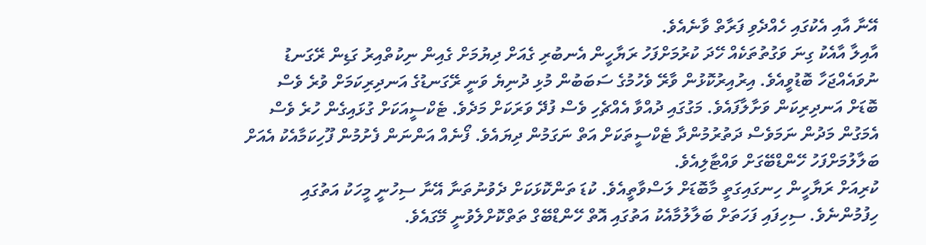އޭނާ އާއި އެކުގައި ހެއްދެވި ފަރާތް ވާނެއެވެ.
އާއިލާ އާއެކު ގިނަ ވަގުތުތަކެއް ހޭދަ ކުރުމަށްފަހު ރަޔާހީން އެނބުރި ގެއަށް ދިޔުމަށް ގެއިން ނިކުތްއިރު ގަޑިން ރޭގަނޑު ނުވައެއްޖަހާ ބޮޑުވީއެވެ. އިރުއިރުކޮޅުން ވާރޭ ވެހުމުގެ ސަބަބުން މުޅި ދުނިޔެ ވަނީ ރޭގަނޑުގެ އަނދިރިކަމަށް ވުރެ ވެސް ބޮޑަށް އަނދިރިކަން ވަށާލާފައެވެ. މަގުގައި ދުއްވާ އެއްޗެހި ވެސް ފުދޭ ވަރަކަށް މަދެވެ. ޓެކްސީއަކަށް ގުޅައިގެން ހުރެ ވެސް އެމަގުން މަދުން ނަމަވެސް ދަތުރުމުންދާ ޓެކްސީތަކަށް އަތް ނަގަމުން ދިޔައެވެ. ފޯނެއް އަންނަން ފެށުމުން ފޫހިކަމާއެކު އެއަށް ބަލާލުމަށްފަހު ހޭންޑްބޭގަށް ވައްޓާލިއެވެ.
ކުރިއަށް ރަޔާހީން ހިނގައިގަތީ މާބޮޑަށް ލަސްވާތީއެވެ. ކުޑަ ތަންކޮޅަކަށް ދެވުނުތަނާ އޭނާ ސިހުނީ މީހަކު އަތުގައި ހިފުމުންނެވެ. ސިހިފައި ފަހަތަށް ބަލާލުމާއެކު އަތުގައި އޮތް ހޭންޑްބޭގް ތަތްކޮށްލެވުނީ މޭގައެވެ.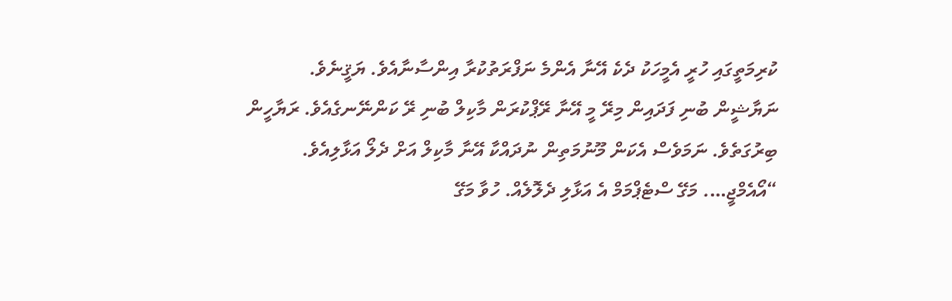ކުރިމަތީގައި ހުރީ އެމީހަކު ދެކެ އޭނާ އެންމެ ނަފްރަތުކުރާ އިންސާނާއެވެ. ޔަޤީނެވެ. ނަޔާޝީން ބުނި ފަދައިން މިރޭ މީ އޭނާ ރޭޕްކުރަން މާކިލް ބުނި ރޭ ކަންނޭނގެއެވެ. ރަޔާހީން ބިރުގަތެވެ. ނަމަވެސް އެކަން މޫނުމަތިން ނުދައްކާ އޭނާ މާކިލް އަށް ދެލޯ އަޅާލިއެވެ.
“އޯއެމްޖީ…. މަގޭ ސްޓެޕްމަމް އެ އަޅާލި ދެލޮލެއް. ހުވާ މަގޭ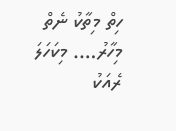ހިތް މިތާކު ނެތް މިހާރު…. މިކަހަލަ ރެއަކު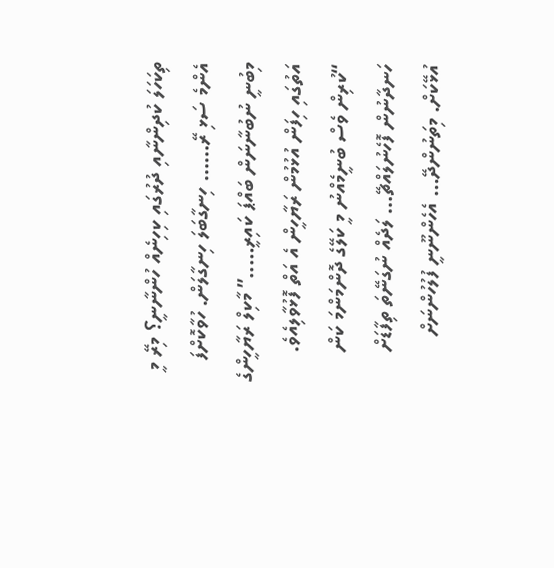ތިކަހަލަ ކުދިންނާއި ދުރުގައި ކިހިނެއް ހުންނާނީ؟ މިރޭ މީ އެންމެ ސަޅި ރޭ…… ހިނގާބަލަ ހިނގާލަން. ހުވާކޮށްފަ މިބުނީ ނުބުނާނަން ބައްޕަ ކައިރީ…..” މާކިލް ރަޔާހީންގެ އަތުގައި ހިފަން އުޅުމުން ރަޔާހީން އެ އަތް ފޮޅުވާލިއެވެ.
“ކުރިން ވެސް ބުނީމެއްނު މީ ކަލޭގެ ދޮންމަންމަ ކަން ހަނދާނުން ފޮހެނުލައްޗޭ… ލަދެއް ނުގަނޭތަ ތިފާޑަށް އުޅޭކަށް. މިތަނުންދޭ… އެހެންނޫނީ ފުލުހުންނަށް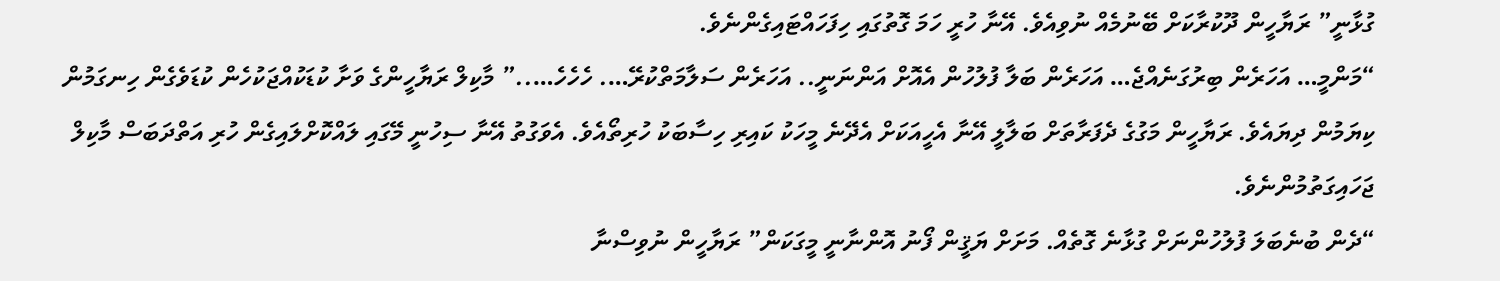ގުޅާނީ” ރަޔާހީން ދޫކުރާކަށް ބޭނުމެއް ނުވިއެވެ. އޭނާ ހުރީ ހަމަ ގޮތުގައި ހިފަހައްޓައިގެންނެވެ.
“މަންމީ… އަހަރެން ބިރުގަނެއްޖެ… އަހަރެން ބަލާ ފުލުހުން އެއޮށް އަންނަނީ.. އަހަރެން ސަލާމަތްކުރޭ…. ހެހެހެ…..” މާކިލް ރަޔާހީންގެ ވަށާ ކުޑަކުއްޖަކުހެން ކުޑަވެގެން ހިނގަމުން ކިޔަމުން ދިޔައެވެ. ރަޔާހީން މަގުގެ ދެފަރާތަށް ބަލާލީ އޭނާ އެހީއަކަށް އެދޭނެ މީހަކު ކައިރި ހިސާބަކު ހުރިތޯއެވެ. އެވަގުތު އޭނާ ސިހުނީ މޭގައި ލައްކޮށްލައިގެން ހުރި އަތްދަބަސް މާކިލް ޖަހައިގަތުމުންނެވެ.
“ދެން ބުނެބަލަ ފުލުހުންނަށް ގުޅާނެ ގޮތެއް. މަށަށް ޔަޤީން ފޯނު އޮންނާނީ މީގަކަން” ރަޔާހީން ނުވިސްނާ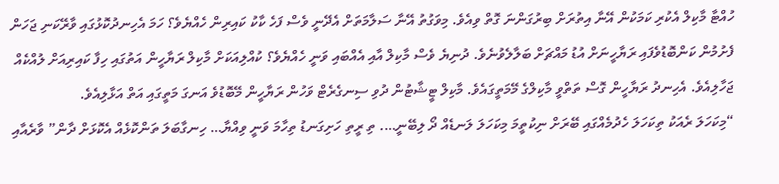ހުއްޓާ މާކިލް އެކުރި ކަމަކުން އޭނާ އިތުރަށް ބިރުގަންނަ ގޮތް ވިއެވެ. މިވަގުތު އޭނާ ސަލާމަތަށް އެދޭނީ ވެސް ފަހެ ކާކު ކައިރިން ހެއްޔެވެ؟ ހަމަ އެހިނދުކޮޅުގައި ވާރޭކަނި ޖަހަން ފެށުމުން ކަންބޮޑުވެފައި ރަޔާހީނަށް އުޑު މައްޗަށް ބަލާލެވުނެވެ. ދުނިޔެ ވެސް މާކިލް އާއި އެއްބައި ވަނީ ހެއްޔެވެ؟ ކުއްލިއަކަށް މާކިލް ރަޔާހީން އަތުގައި ހިފާ ކައިރިއަށް ލުއްކެއް ޖަހާލިއެވެ. އެހިނދު ރަޔާހީން ގޮސް ތަތްވީ މާކިލްގެ މޭމަތީގައެވެ. މާކިލް ޓީޝާޓުން ދުވި ސިނގެރެޓް ވަހުން ރަޔާހީން މޭބޮޑުވެ އަނގަ މަތީގައި އަތް އަޅާލިއެވެ.
“މިކަހަލަ ރެއަކު ތިކަހަލަ ހެދުމެއްގައި ބޭރަށް ނިކުތީމަ މިކަހަލަ ލަނޑެއް ދޯ ލިބޭނީ…. ތި ރީތި ހަށިގަނޑު ތިހާމަ ވަނީ ވިއްޔާ… ހިނގާބަލަ ތަންކޮޅެއް އެކޮޅަށް ދާން” ވާރެއާއި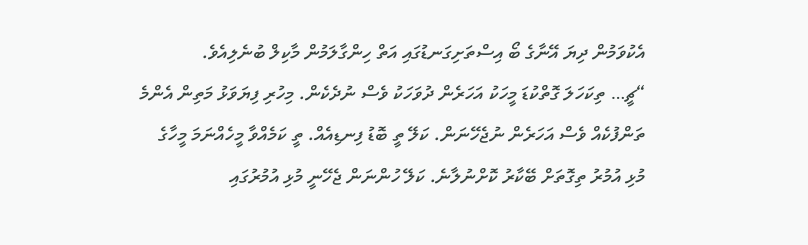އެކުވަމުން ދިޔަ އޭނާގެ ބޯ އިސްތަށިގަނޑުގައި އަތް ހިންގާލަމުން މާކިލް ބުނެލިއެވެ.
“ޗީ… ތިކަހަލަ ގޮތްކުޑަ މީހަކު އަހަރެން ދުވަހަކު ވެސް ނުދެކެން. މިހުރި ފިޔަވަޅު މަތިން އެންމެ ތަންފުކެއް ވެސް އަހަރެން ނުޖެހޭނަން. ކަލޭ ތީ ބޮޑު ފިނޑިއެއް. ތީ ކަމެއްވާ މީހެއްނަމަ މީހާގެ މުޅި އުމުރު ތިގޮތަށް ބޭކާރު ކޮށްނުލާނެ. ކަލޭ ހުންނަން ޖެހޭނީ މުޅި އުމުރުގައި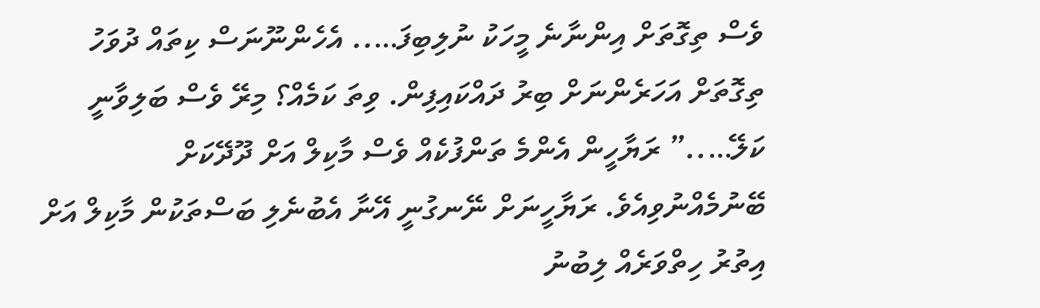ވެސް ތިގޮތަށް އިންނާނެ މީހަކު ނުލިބިފަ….. އެހެންނޫނަސް ކިތައް ދުވަހު ތިގޮތަށް އަހަރެންނަށް ބިރު ދައްކައިފިން. ވިތަ ކަމެއް؟ މިރޭ ވެސް ބަލިވާނީ ކަލޭ…..” ރަޔާހީން އެންމެ ތަންފުކެއް ވެސް މާކިލް އަށް ދޫދޭކަށް ބޭނުމެއްނުވިއެވެ. ރަޔާހީނަށް ނޭނގުނީ އޭނާ އެބުނެލި ބަސްތަކުން މާކިލް އަށް އިތުރު ހިތްވަރެއް ލިބުނު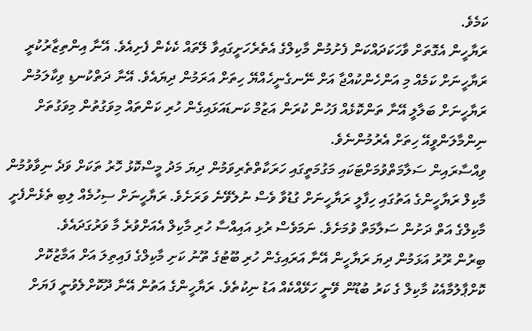ކަމެވެ.
ރަޔާހީން އެގޮތަށް ވާހަކަދައްކަން ފެށުމުން މާކިލްގެ އެތެރެހަށީގައިވާ ލޭތައް ކެކެން ފެށިއެވެ. އޭނާ އިންތިޒާރުކުރީ ރަޔާހީނަށް ކަމެއް މި އަންހެންކުއްޖާ އަށް ނޭނގެނީހެއްޔޭ ހިތަށް އަރަމުން ދިޔައެވެ. އޭނާ ދަތްކުނޑި ވިކާލަމުން ރަޔާހީނަށް ބަލާލީ އޭނާ ތަންކޮޅެއް ފަހުން ކުރަން އަޒުމް ކަނޑައަޅައިގެން ހުރި ކަންތައް މިވަގުތުން މިވަގުތަށް ނިންމާލަންވީއޭ ހިތަށް އެރުމުންނެވެ.
ވިއްސާރައިން ސަލާމަތްވުމަށްޓަކައި މަގުމަތީގައި ހަރަކާތްތެރިވަމުން ދިޔަ މަދު މީސްކޮޅު ހޮރު ތަކަށް ވަދެ ނިވާވުމުން މާކިލް ރަޔާހީންގެ އަތުގައި ހިފާލީ ރަޔާހީނަށް ގުޑުވާ ވެސް ނުލެވޭނެ ވަރަށެވެ. ރަޔާހީނަށް ސިހުމެއް ލިބި ތެޅެންފެށީ މާކިލްގެ އަތް ދަށުން ސަލާމަތް ވުމަށެވެ. ނަމަވެސް ރުޅި އައިއްސާ ހުރި މާކިލް އެއަށްވުރެ މާ ވަރުގަދައެވެ.
ބިރުން ރޫރު އަޅަމުން ދިޔަ ރަޔާހީން އޭނާ އަރައިގެން ހުރި ބޫޓުގެ ތޫނު ކަށި މާކިލްގެ ފައިތިލަ އަށް އަމާޒުކޮށް ކޮށްޕާލުމާއެކު މާކިލް ގެ ކަރު ބުޑޫން ވޭނީ ހަޅޭއްކެއް އަޑު ނިކުތެވެ. ރަޔާހީންގެ އަތުން އޭނާ ދޫކޮށްލެވުނީ ފަޔަށް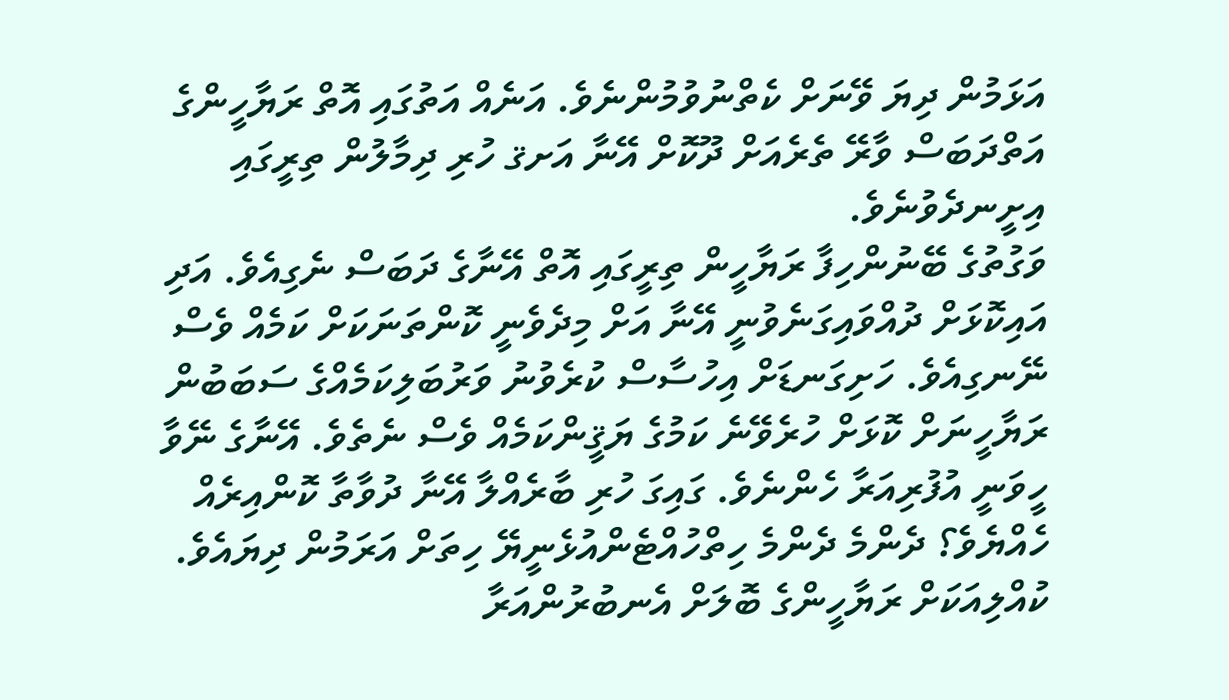އަޅަމުން ދިޔަ ވޭނަށް ކެތްނުވުމުންނެވެ. އަނެއް އަތުގައި އޮތް ރަޔާހީންގެ އަތްދަބަސް ވާރޭ ތެރެއަށް ދޫކޮށް އޭނާ އަށޤ ހުރި ދިމާލުން ތިރީގައި އިށީނދެވުނެވެ.
ވަގުތުގެ ބޭނުންހިފާ ރަޔާހީން ތިރީގައި އޮތް އޭނާގެ ދަބަސް ނެގިއެވެ. އަދި އައިކޮޅަށް ދުއްވައިގަނެވުނީ އޭނާ އަށް މިދެވެނީ ކޮންތަނަކަށް ކަމެއް ވެސް ނޭނގިއެވެ. ހަށިގަނޑަށް އިހުސާސް ކުރެވުނު ވަރުބަލިކަމެއްގެ ސަބަބުން ރަޔާހީނަށް ކޮޅަށް ހުރެވޭނެ ކަމުގެ ޔަޤީންކަމެއް ވެސް ނެތެވެ. އޭނާގެ ނޭވާ ހީވަނީ އުފުރިއަރާ ހެންނެވެ. ގައިގަ ހުރި ބާރެއްލާ އޭނާ ދުވާތާ ކޮންއިރެއް ހެއްޔެވެ؟ ދެންމެ ދެންމެ ހިތްހުއްޓެންއުޅެނީޔޭ ހިތަށް އަރަމުން ދިޔައެވެ. ކުއްލިއަކަށް ރަޔާހީންގެ ބޮލަށް އެނބުރުންއަރާ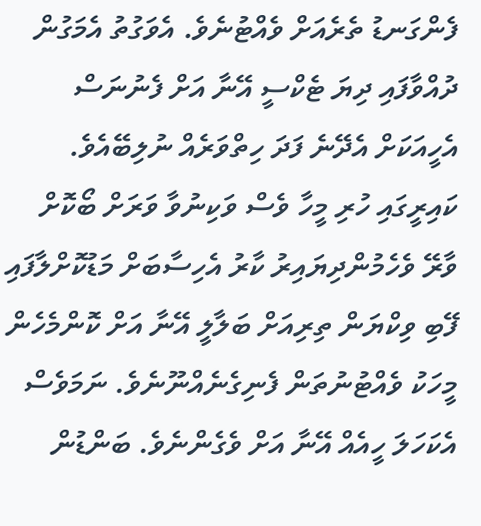ފެންގަނޑު ތެރެއަށް ވެއްޓުނެވެ. އެވަގުތު އެމަގުން ދުއްވާފައި ދިޔަ ޓެކްސީ އޭނާ އަށް ފެނުނަސް އެހީއަކަށް އެދޭނެ ފަދަ ހިތްވަރެއް ނުލިބޭއެވެ.
ކައިރީގައި ހުރި މީހާ ވެސް ވަކިނުވާ ވަރަށް ބޯކޮށް ވާރޭ ވެހެމުންދިޔައިރު ކާރު އެހިސާބަށް މަޑުކޮށްލާފައި ފޭބި ވިކްޔަން ތިރިއަށް ބަލާލީ އޭނާ އަށް ކޮންމެހެން މީހަކު ވެއްޓުނުތަން ފެނިގެނެއްނޫނެވެ. ނަމަވެސް އެކަހަލަ ހީއެއް އޭނާ އަށް ވެގެންނެވެ. ބަންޑުން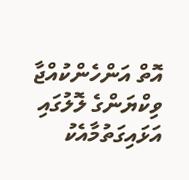އޮތް އަންހެންކުއްޖާ ވިކްޔަންގެ ލޮލުގައި އަޅައިގަތުމާއެކު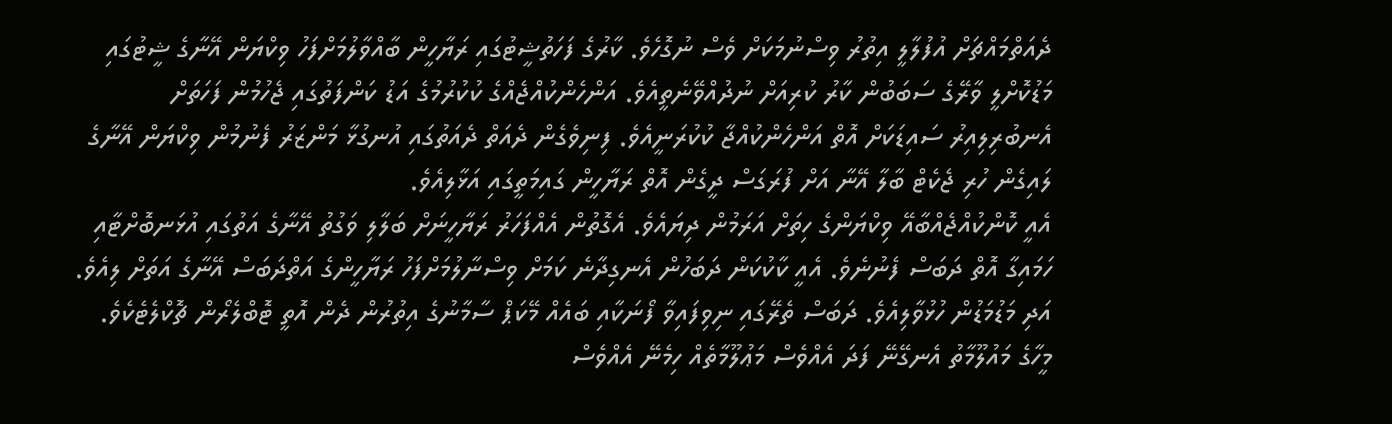ދެއަތްމައްޗަށް އުފުލާލީ އިތުރު ވިސްނުމަކަށް ވެސް ނުގޮހެވެ. ކާރުގެ ފަހަތުޝީޓުގައި ރަޔާހީން ބާއްވާލުމަށްފަހު ވިކްޔަން އޭނާގެ ޝީޓުގައި މަޑުކޮށްލީ ވާރޭގެ ސަބަބުން ކާރު ކުރިއަށް ނުދުއްވޭނެތީއެވެ. އަންހެންކުއްޖެއްގެ ކުކުރުމުގެ އަޑު ކަންފަތުގައި ޖެހުމުން ފަހަތަށް އެނބުރިލިއިރު ސައިޑަކަށް އޮތް އަންހެންކުއްޖާ ކުކުރަނީއެވެ. ފިނިވެގެން ދެއަތް ދެއަތުގައި އުނގުޅާ މަންޒަރު ފެނުމުން ވިކްޔަން އޭނާގެ ލައިގެން ހުރި ޖެކެޓް ބާލާ އޭނާ އަށް ފުރަގަސް ދީގެން އޮތް ރަޔާހީން ގައިމަތީގައި އަޅާލިއެވެ.
އެއީ ކޮންކުއްޖެއްބާއޭ ވިކްޔަންގެ ހިތަށް އަރަމުން ދިޔައެވެ. އެގޮތުން އެއްފަހަރު ރަޔާހީނަށް ބަލާލި ވަގުތު އޭނާގެ އަތުގައި އުޅަނބޮށްޓާއި ހަމައިގާ އޮތް ދަބަސް ފެނުނެވެ. އެއީ ކާކުކަން ދަބަހުން އެނގިދާނެ ކަމަށް ވިސްނާލުމަށްފަހު ރަޔާހީންގެ އަތްދަބަސް އޭނާގެ އަތަށް ލިއެވެ. އަދި މަޑުމަޑުން ހުޅުވާލިއެވެ. ދަބަސް ތެރޭގައި ނިވިފައިވާ ފޯނަކާއި ބައެއް މޭކަޕް ސާމާނުގެ އިތުރުން ދެން އޮތީ ޓޮބްލެރޯން ޗޮކްލެޓެކެވެ. މީހާގެ މައުލޫމާތު އެނގޭނޭ ފަދަ އެއްވެސް މަޢުލޫމާތެއް ހިމެނޭ އެއްވެސް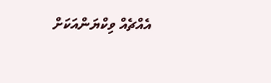އެއްޗެއް ވިކްޔަންއަކަށް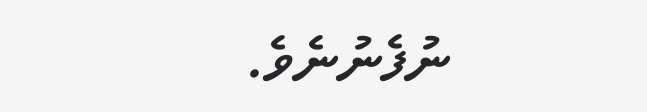ނުފެނުނެވެ.